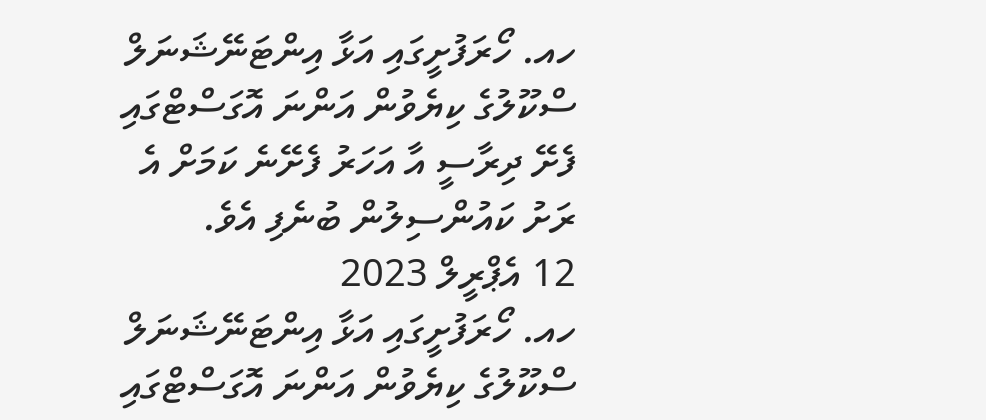ހއ. ހޯރަފުށީގައި އަޅާ އިންޓަނޭޝަނަލް ސްކޫލުގެ ކިޔެވުން އަންނަ އޮގަސްޓްގައި ފެށޭ ދިރާސީ އާ އަހަރު ފެށޭނެ ކަމަށް އެ ރަށު ކައުންސިލުން ބުނެފި އެވެ.
12 އެޕްރީލް 2023
ހއ. ހޯރަފުށީގައި އަޅާ އިންޓަނޭޝަނަލް ސްކޫލުގެ ކިޔެވުން އަންނަ އޮގަސްޓްގައި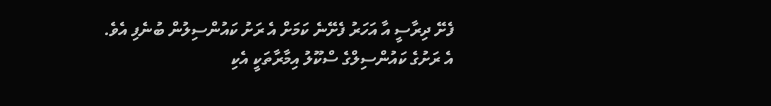ފެށޭ ދިރާސީ އާ އަހަރު ފެށޭނެ ކަމަށް އެ ރަށު ކައުންސިލުން ބުނެފި އެވެ.
އެ ރަށުގެ ކައުންސިލްގެ ސްކޫލު އިމާރާތަކީ އެކި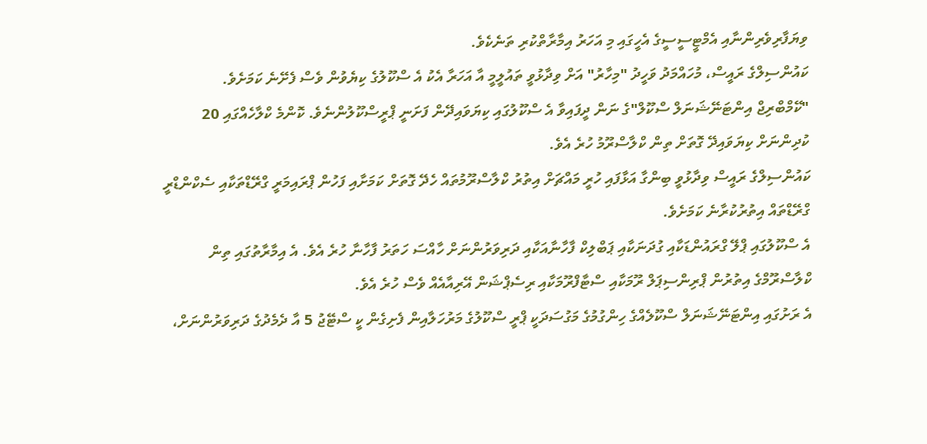ވިޔަފާރިވެރިންނާއި އެމްޓީސީސީގެ އެހީގައި މި އަހަރު އިމާރާތްކުރި ތަނެކެވެ.
ކައުންސިލްގެ ރައީސް، މުހައްމަދު ވަހީދު "މިހާރު" އަށް ވިދާޅުވީ ތައުލީމީ އާ އަހަރާ އެކު އެ ސްކޫލުގެ ކިޔެވުން ވެސް ފެށޭނެ ކަމަށެވެ.
"ކޭމްބްރިޖް އިންޓަނޭޝަނަލް ސްކޫލް"ގެ ނަން ދީފައިވާ އެ ސްކޫލުގައި ކިޔަވައިދޭން ފަށަނީ ޕްރީސްކޫލުންނެވެ. ކޮންމެ ކްލާހެއްގައި 20 ކުދިންނަށް ކިޔަވައިދޭ ގޮތަށް ތިން ކްލާސްރޫމު ހުރެ އެވެ.
ކައުންސިލްގެ ރައީސް ވިދާޅުވީ ބިންގާ އަޅާފައި ހުރީ މައްޗަށް އިތުރު ކްލާސްރޫމުތައް ހެދޭ ގޮތަށް ކަމަށާއި ފަހުން ޕްރައިމަރީ ގްރޭޑްތަކާއި ސެކްންޑްރީ ގްރޭޑްތައް އިތުރުކުރާނެ ކަމަށެވެ.
އެ ސްކޫލުގައި ޕްލޭ ގްރައުންޑަކާއި ގުދަނަކާއި ޕަބްލިކް ފާހާނާއަކާއި ދަރިވަރުންނަށް ހާއްސަ ހަތަރު ފާހާނާ ހުރެ އެވެ. އެ އިމާރާތުގައި ތިން ކްލާސްރޫމްގެ އިތުރުން ޕްރިންސިޕަލް ރޫމަކާއި ސްޓާފްރޫމަކާއި ރިސެޕްޝަން އޭރިއާއެއް ވެސް ހުރެ އެވެ.
އެ ރަށުގައި އިންޓަނޭޝަނަލް ސްކޫލެއްގެ ހިންގުމުގެ މަގުސަދަކީ ޕްރީ ސްކޫލުގެ މަރުހަލާއިން ފެށިގެން ކީ ސްޓޭޖު 5 އާ ދެމެދުގެ ދަރިވަރުންނަށް،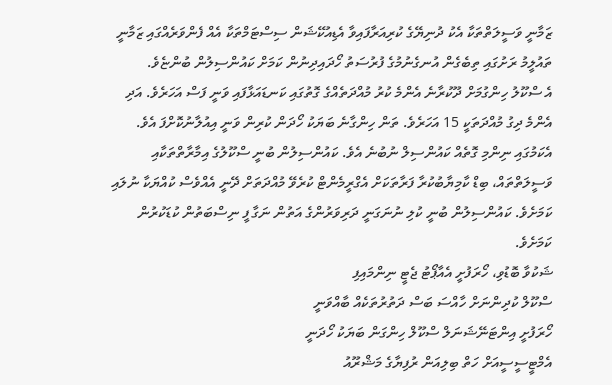ޒަމާނީ ވަސީލަތްތަކާ އެކު ދުނިޔޭގެ ކުރިއަރާފައިވާ އެޑިއުކޭޝަން ސިސްޓަމްތަކާ އެއް ފެންވަރެއްގައި ޒަމާނީ ތައުލީމު ރަށުގައި ތިބެގެން އުނގެނުމުގެ ފުރުސަތު ހޯދައިދިނުން ކަމަށް ކައުންސިލުން ބުންޏެވެ.
އެ ސްކޫލު ހިންގުމަށް ދޫކުރާނެ އެންމެ ކުރު މުއްދަތެއްގެ ގޮތުގައި ކަނޑައަޅާފައި ވަނީ ފަސް އަހަރެވެ. އަދި އެންމެ ދިގު މުއްދަތަކީ 15 އަހަރެވެ. ތަން ހިންގާނެ ބަޔަކު ހޯދަން ކުރިން ވަނީ އިއުލާނުކޮށްފަ އެވެ. އެކަމުގައި ނިންމި ގޮތެއް ކައުންސިލް ނުބުނެ އެވެ. ކައުންސިލުން ބުނީ ސްކޫލުގެ އިމާރާތްތަކާއި ވަސީލަތްތައް، ބިޑް ކާމިޔާބުކުރާ ފަރާތަކަށް އެގްރީމެންޓް ކުރެވޭ މުއްދަތަށް ދޭނީ އެއްވެސް ކުއްޔަކާ ނުލައި ކަމަށެވެ. ކައުންސިލުން ބުނީ ކުލި ނުނަގަނީ ދަރިވަރުންގެ އަތުން ނަގާ ފީ ނިސްބަތުން ކުޑަކުރުން ކަމަށެވެ.
ޝަކުވާ ބޮޑުވި، ހޯރަފުށީ އެއާޕޯޓު ޖެޓީ ނިންމައިފި
ސްކޫލް ކުދިންނަށް ހާއްސަ ބަސް ދަތުރުތަކެއް ބާއްވަނީ
ހޯރަފުށީ އިންޓަނޭޝަނަލް ސްކޫލް ހިންގަން ބަޔަކު ހޯދަނީ
އެމްޓީސީސީއަށް ހަތް ބިލިއަން ރުފިޔާގެ މަޝްރޫއު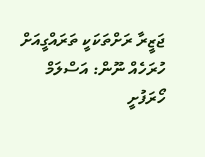ޖަޒީރާ ރަށްތަކަކީ ތަރައްގީއަށް ހުރަހެއް ނޫން: އަސްލަމް
ހޯރަފުށީ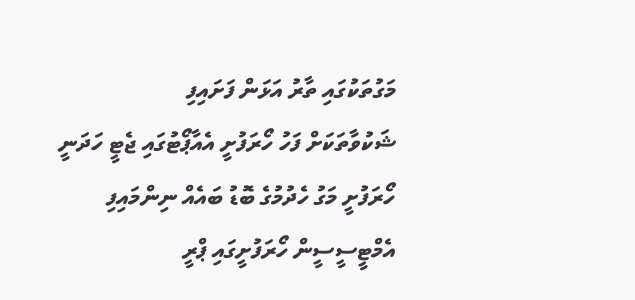މަގުތަކުގައި ތާރު އަޅަން ފަށައިފި
ޝަކުވާތަކަށް ފަހު ހޯރަފުށީ އެއާޕޯޓުގައި ޖެޓީ ހަދަނީ
ހޯރަފުށީ މަގު ހެދުމުގެ ބޮޑު ބައެއް ނިންމައިފި
އެމްޓީސީސީން ހޯރަފުށީގައި ޕްރީ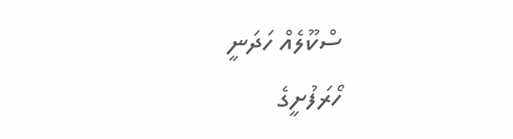ސްކޫލެއް ހަދަނީ
ހޯރަފުށީގެ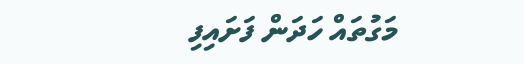މަގުތައް ހަދަން ފަށައިފި